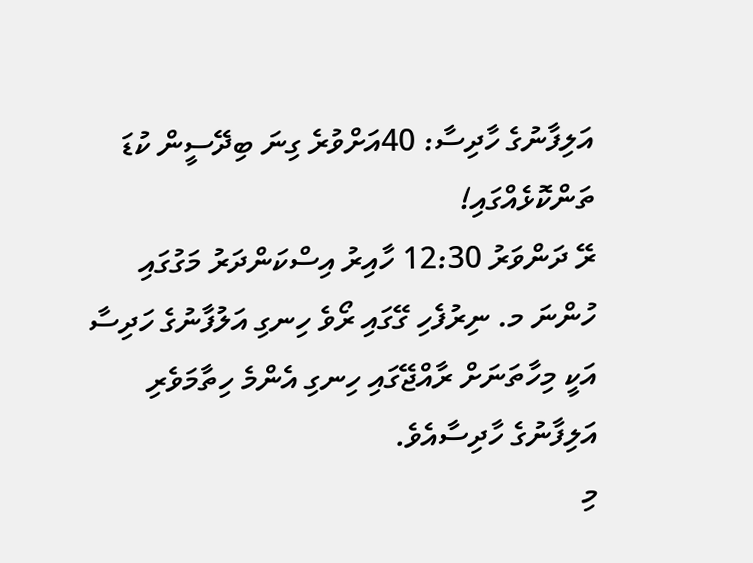އަލިފާނުގެ ހާދިސާ: 40އަށްވުރެ ގިނަ ބިދޭސީން ކުޑަ ތަންކޮޅެއްގައި!
ރޭ ދަންވަރު 12:30 ހާއިރު އިސްކަންދަރު މަގުގައި ހުންނަ މ. ނިރުފެހި ގޭގައި ރޯވެ ހިނގި އަލުފާނުގެ ހަދިސާ އަކީ މިހާތަނަށް ރާއްޖޭގައި ހިނގި އެންމެ ހިތާމަވެރި އަލިފާނުގެ ހާދިސާއެވެ.
މި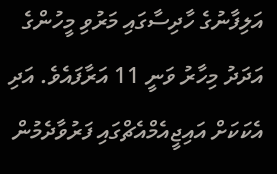އަލިފާނުގެ ހާދިސާގައި މަރުވި މީހުންގެ އަދަދު މިހާރު ވަނީ 11 އަރާފައެވެ. އަދި އެކަކަށް އައިޖީއެމްއެޗްގައި ފަރުވާދެމުން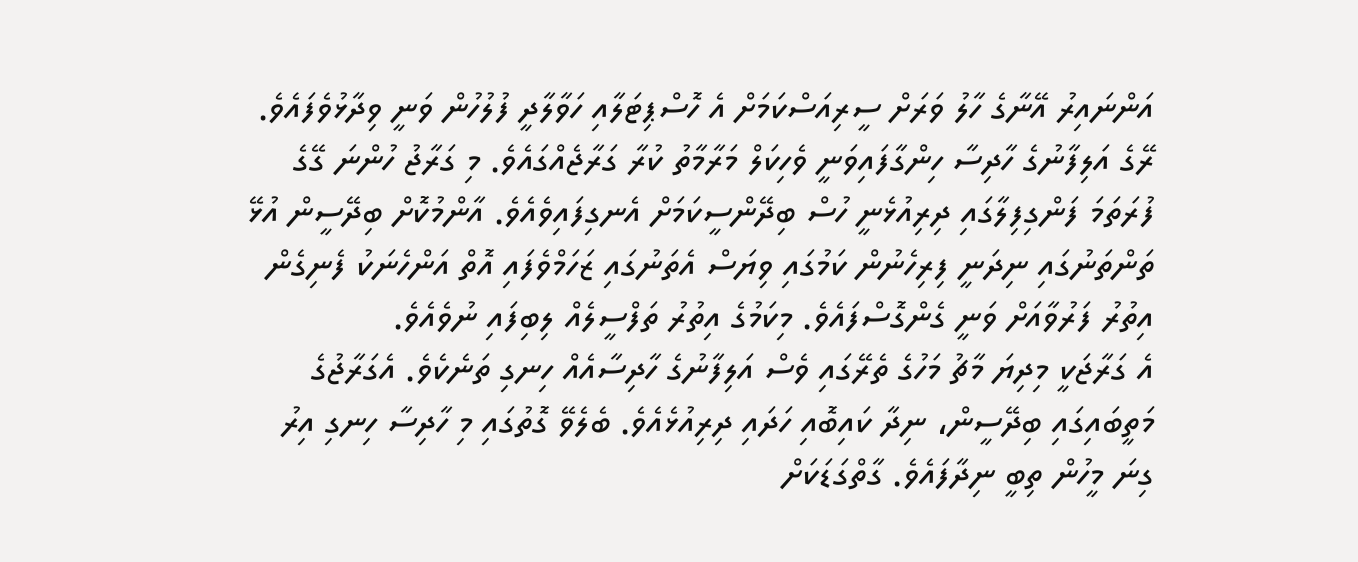އަންނައިރު އޭނާގެ ހާލު ވަރަށް ސީރިއަސްކަމަށް އެ ހޮސްޕިޓަލާއި ހަވާލާދީ ފުލުހުން ވަނީ ވިދާޅުވެފައެވެ.
ރޭގެ އަލިފާނުގެ ހާދިސާ ހިންގާފައިވަނީ ވެހިކަލް މަރާމާތު ކުރާ ގަރާޖެއްގައެވެ. މި ގަރާޖު ހުންނަ ގޭގެ ފުރަތަމަ ފަންގިފިލާގައި ދިރިއުޅެނީ ހުސް ބިދޭންސީކަމަށް އެނގިފައިވެއެވެ. އާންމުކޮށް ބިދޭސީން އުޅޭ ތަންތަނުގައި ނިދަނީ ފިރިހެނުން ކަމުގައި ވިޔަސް އެތަނުގައި ޒަހަމްވެފައި އޮތް އަންހެނަކު ފެނިގެން އިތުރު ފަރުވާއަށް ވަނީ ގެންގޮސްފައެވެ. މިކަމުގެ އިތުރު ތަފްސީލެއް ލިބިފައި ނުވެއެވެ.
އެ ގަރާޖަކީ މިދިޔަ މާޗު މަހުގެ ތެރޭގައި ވެސް އަލިފާނުގެ ހާދިސާއެއް ހިނގި ތަނެކެވެ. އެގަރާޖުގެ މަތީބައިގައި ބިދޭސީން، ނިދާ ކައިބޮއި ހަދައި ދިރިއުޅެއެވެ. ބެލެވޭ ގޮތުގައި މި ހާދިސާ ހިނގި އިރު ގިނަ މީހުން ތިބީ ނިދާފައެވެ. ގާތްގަޑަކަށް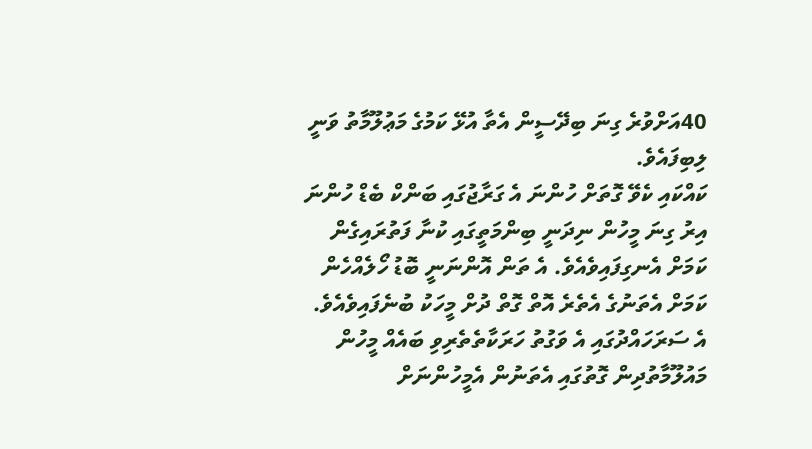40އަށްވުރެ ގިނަ ބިދޭސީން އެތާ އުޅޭ ކަމުގެ މަޢުލޫމާތު ވަނީ ލިބިފައެވެ.
ކައްކައި ކެވޭ ގޮތަށް ހުންނަ އެ ގަރާޖުގައި ބަންކް ބެޑް ހުންނަ އިރު ގިނަ މީހުން ނިދަނީ ބިންމަތީގައި ކުނާ ފަތުރައިގެން ކަމަށް އެނގިފައިވެއެވެ. އެ ތަން އޮންނަނީ ބޮޑު ހޯލެއްހެން ކަމަށް އެތަނުގެ އެތެރެ އޮތް ގޮތް ދުށް މީހަކު ބުނެފައިވެއެވެ.
އެ ސަރަހައްދުގައި އެ ވަގުތު ހަރަކާތެތެރިވި ބައެއް މީހުން މައުލޫމާތުދިން ގޮތުގައި އެތަނުން އެމީހުންނަށް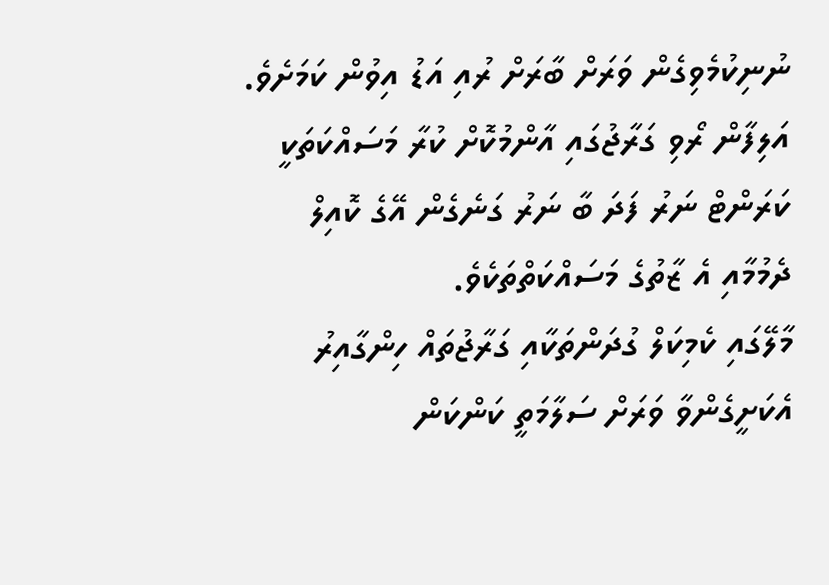ނުނިކުމެވިގެން ވަރަށް ބާރަށް ރުއި އަޑު އިވުން ކަމަށެވެ. އަލިފާން ރޯވި ގަރާޖުގައި އާންމުކޮށް ކުރާ މަސައްކަތަކީ ކަރަންޓް ނަރު ފަދަ ބާ ނަރު ގަނެގެން އޭގެ ކޮއިލް ދެމުމާއި އެ ޒާތުގެ މަސައްކަތްތަކެވެ.
މާލޭގައި ކެމިކަލް ގުދަންތަކާއި ގަރާޖުތައް ހިންގާއިރު އެކަށީގެންވާ ވަރަށް ސަލާމަތީ ކަންކަން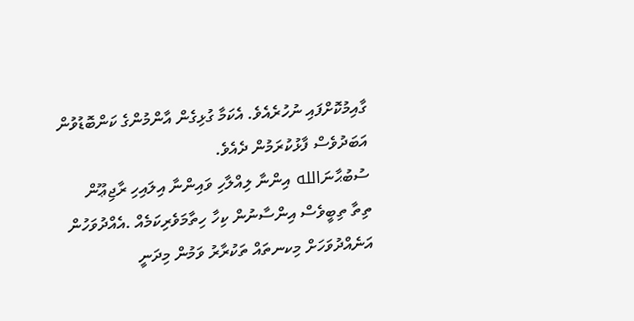ގާއިމުކޮށްފައި ނުހުރެއެވެ. އެކަމާ ގުޅިގެން އާންމުންގެ ކަންބޮޑުވުން އަބަދުވެސް ފާޅުކުރަމުން ދެއެވެ.
ސުބުޙާނަالله އިންނާ ލިއްލާހި ވައިންނާ އިލައިހި ރާޖިޢޫން
ތިތާ ތިބީވެސް އިންސާނުން ކިހާ ހިތާމަވެރިކަމެއް .އެއްދުވަހުން އަނެއްދުވަހަށް މިކނތައް ތަކުރާރު ވަމުން މިދަނީ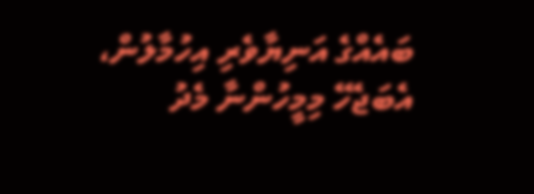ބައެއްގެ އަނިޔާވެރި އިހުމާލުން، އެބަޖެހޭ މިމީހުންނާ މެދު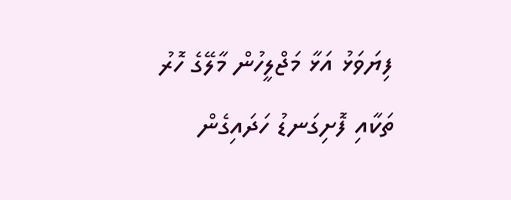ފިޔަވަޅު އަޅާ މަޖްލީހުން މާލޭގެ ހޮރު ތަކާއި ފޮށިގަނޑު ހަދައިގެން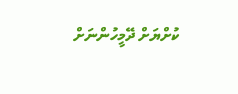ކުށްޔަށް ދޭމީހުންނަށް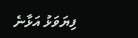ފިޔަވަޅު އަޅާނެ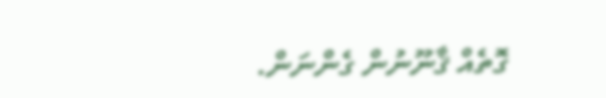ގޮތެއް ޤާނޫނުން ގެންނަން.